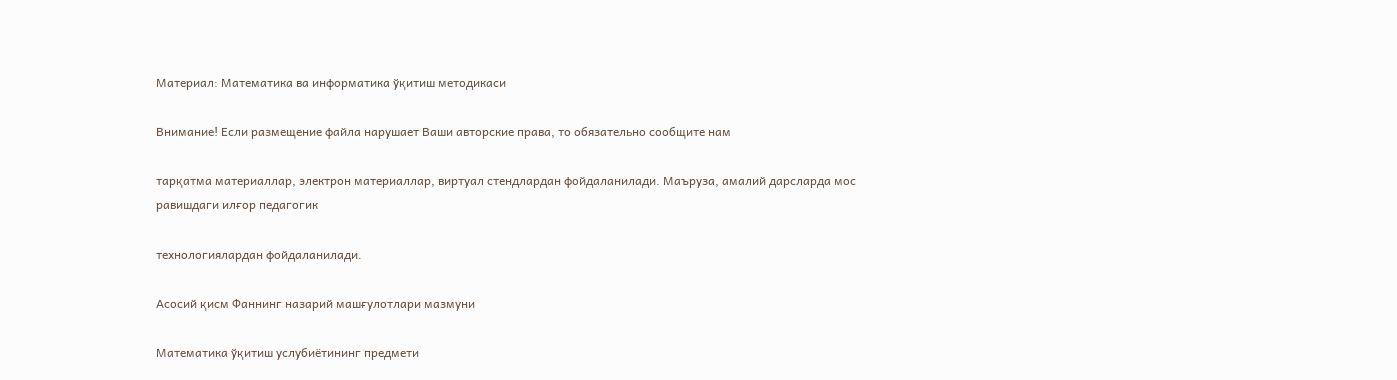Материал: Математика ва информатика ўқитиш методикаси

Внимание! Если размещение файла нарушает Ваши авторские права, то обязательно сообщите нам

тарқатма материаллар, электрон материаллар, виртуал стендлардан фойдаланилади. Маъруза, амалий дарсларда мос равишдаги илғор педагогик

технологиялардан фойдаланилади.

Асосий қисм Фаннинг назарий машғулотлари мазмуни

Математика ўқитиш услубиётининг предмети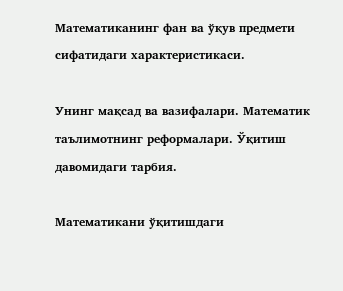Математиканинг фан ва ўқув предмети сифатидаги характеристикаси.

Унинг мақсад ва вазифалари. Математик таълимотнинг реформалари. Ўқитиш давомидаги тарбия.

Математикани ўқитишдаги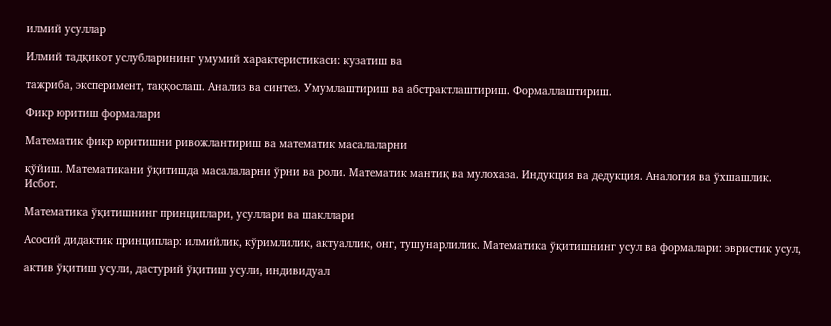илмий усуллар

Илмий тадқикот услубларининг умумий характеристикаси: кузатиш ва

тажриба, эксперимент, таққослаш. Анализ ва синтез. Умумлаштириш ва абстрактлаштириш. Формаллаштириш.

Фикр юритиш формалари

Математик фикр юритишни ривожлантириш ва математик масалаларни

қўйиш. Математикани ўқитишда масалаларни ўрни ва роли. Математик мантиқ ва мулохаза. Индукция ва дедукция. Аналогия ва ўхшашлик. Исбот.

Математика ўқитишнинг принциплари, усуллари ва шакллари

Асосий дидактик принциплар: илмийлик, кўримлилик, актуаллик, онг, тушунарлилик. Математика ўқитишнинг усул ва формалари: эвристик усул,

актив ўқитиш усули, дастурий ўқитиш усули, индивидуал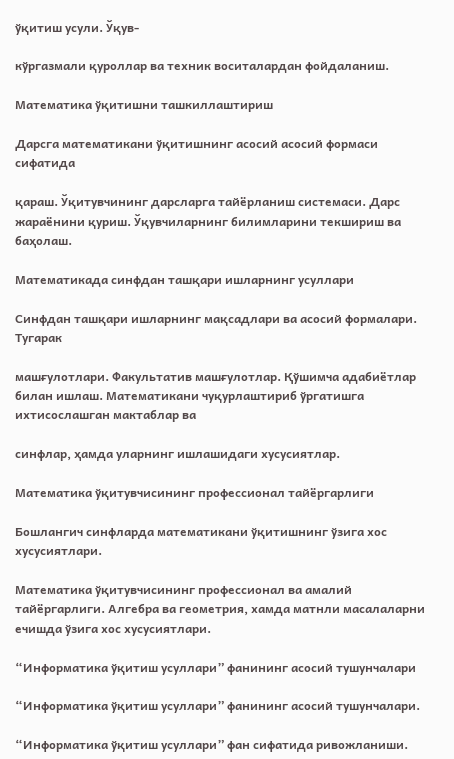ўқитиш усули. Ўқув-

кўргазмали қуроллар ва техник воситалардан фойдаланиш.

Математика ўқитишни ташкиллаштириш

Дарсга математикани ўқитишнинг асосий асосий формаси сифатида

қараш. Ўқитувчининг дарсларга тайёрланиш системаси. Дарс жараёнини қуриш. Ўқувчиларнинг билимларини текшириш ва баҳолаш.

Математикада синфдан ташқари ишларнинг усуллари

Синфдан ташқари ишларнинг мақсадлари ва асосий формалари. Тугарак

машғулотлари. Факультатив машғулотлар. Қўшимча адабиётлар билан ишлаш. Математикани чуқурлаштириб ўргатишга ихтисослашган мактаблар ва

синфлар, ҳамда уларнинг ишлашидаги хусусиятлар.

Математика ўқитувчисининг профессионал тайёргарлиги

Бошлангич синфларда математикани ўқитишнинг ўзига хос хусусиятлари.

Математика ўқитувчисининг профессионал ва амалий тайёргарлиги. Алгебра ва геометрия, хамда матнли масалаларни ечишда ўзига хос хусусиятлари.

“Информатика ўқитиш усуллари” фанининг асосий тушунчалари

“Информатика ўқитиш усуллари” фанининг асосий тушунчалари.

“Информатика ўқитиш усуллари” фан сифатида ривожланиши.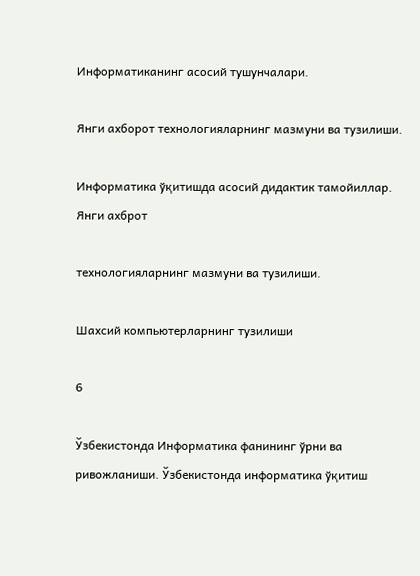Информатиканинг асосий тушунчалари.

Янги ахборот технологияларнинг мазмуни ва тузилиши.

Информатика ўқитишда асосий дидактик тамойиллар. Янги ахброт

технологияларнинг мазмуни ва тузилиши.

Шахсий компьютерларнинг тузилиши

6

Ўзбекистонда Информатика фанининг ўрни ва ривожланиши. Ўзбекистонда информатика ўқитиш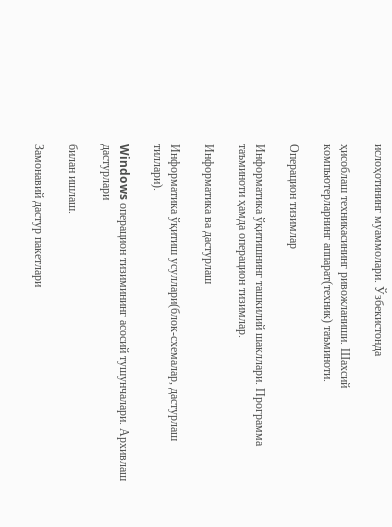ислоҳотининг муаммолари. Ўзбекистонда

ҳисоблаш техникасининг ривожланиши. Шахсий компьютерларнинг аппарат(техник) таъминоти.

Операцион тизимлар

Информатика ўқитишнинг ташкилий шакллари. Программа таъминоти ҳамда операцион тизимлар.

Информатика ва дастурлаш

Информатика ўқитиш усуллари(блок-схемалар, дастурлаш тиллари).

Windows операцион тизимининг асосий тушунчалари. Архивлаш дастурлари

билан ишлаш.

Замонавий дастур пакетлари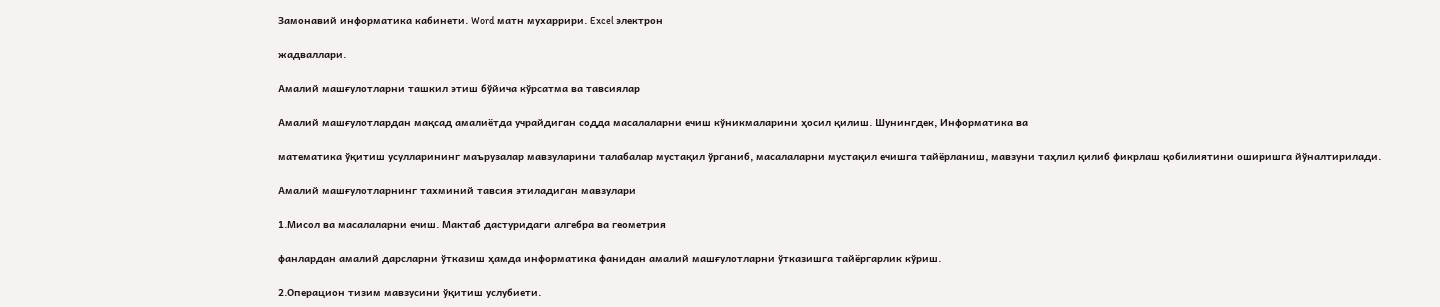Замонавий информатика кабинети. Word матн мухаррири. Excel электрон

жадваллари.

Амалий машғулотларни ташкил этиш бўйича кўрсатма ва тавсиялар

Амалий машғулотлардан мақсад амалиётда учрайдиган содда масалаларни ечиш кўникмаларини ҳосил қилиш. Шунингдек, Информатика ва

математика ўқитиш усулларининг маърузалар мавзуларини талабалар мустақил ўрганиб, масалаларни мустақил ечишга тайёрланиш, мавзуни таҳлил қилиб фикрлаш қобилиятини оширишга йўналтирилади.

Амалий машғулотларнинг тахминий тавсия этиладиган мавзулари

1.Мисол ва масалаларни ечиш. Мактаб дастуридаги алгебра ва геометрия

фанлардан амалий дарсларни ўтказиш ҳамда информатика фанидан амалий машғулотларни ўтказишга тайёргарлик кўриш.

2.Операцион тизим мавзусини ўқитиш услубиети.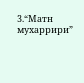3.“Матн мухаррири”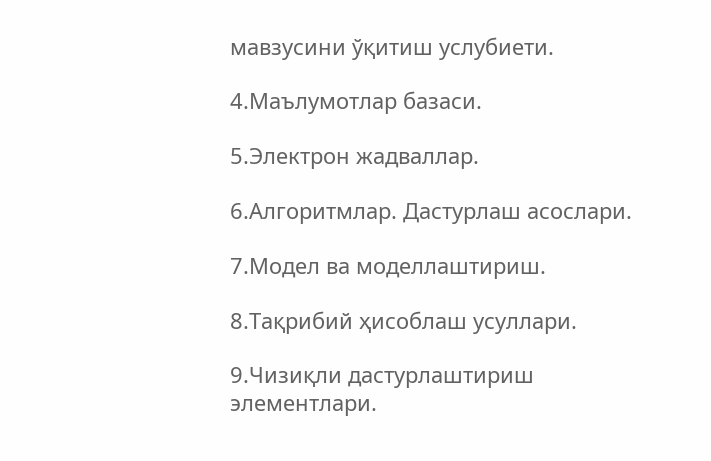мавзусини ўқитиш услубиети.

4.Маълумотлар базаси.

5.Электрон жадваллар.

6.Алгоритмлар. Дастурлаш асослари.

7.Модел ва моделлаштириш.

8.Тақрибий ҳисоблаш усуллари.

9.Чизиқли дастурлаштириш элементлари.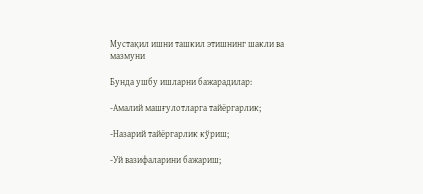Мустақил ишни ташкил этишнинг шакли ва мазмуни

Бунда ушбу ишларни бажарадилар:

-Амалий машғулотларга тайёргарлик;

-Назарий тайёргарлик кўриш;

-Уй вазифаларини бажариш;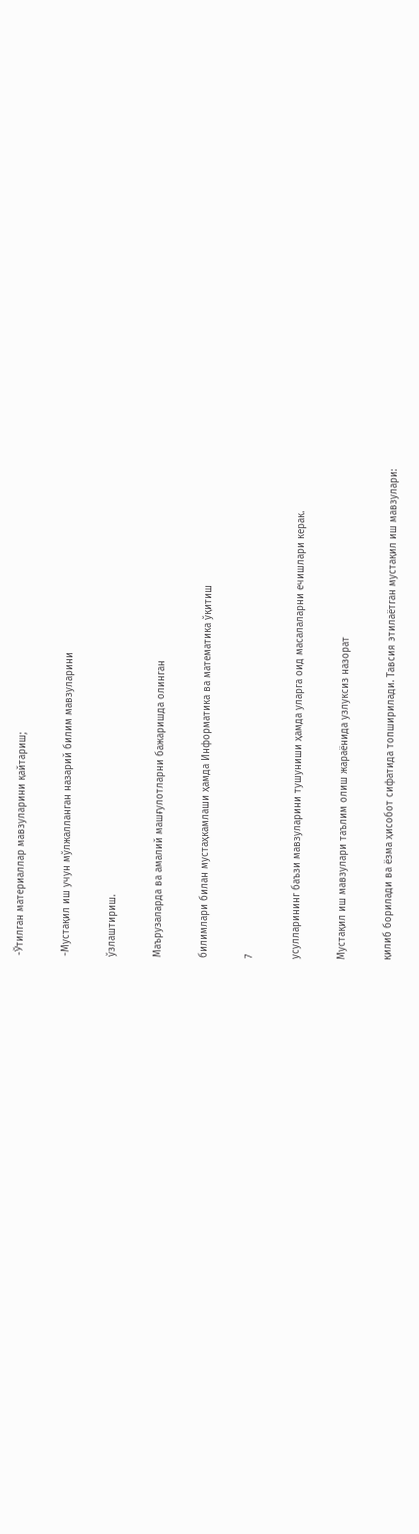-Ўтилган материаллар мавзуларини қайтариш;

-Мустақил иш учун мўлжалланган назарий билим мавзуларини

ўзлаштириш.

Маърузаларда ва амалий машғулотларни бажаришда олинган

билимлари билан мустаҳкамлаши ҳамда Информатика ва математика ўқитиш

7

усулларининг баъзи мавзуларини тушуниши ҳамда уларга оид масалаларни ечишлари керак.

Мустақил иш мавзулари таълим олиш жараёнида узлуксиз назорат

қилиб борилади ва ёзма ҳисобот сифатида топширилади. Тавсия этилаётган мустақил иш мавзулари: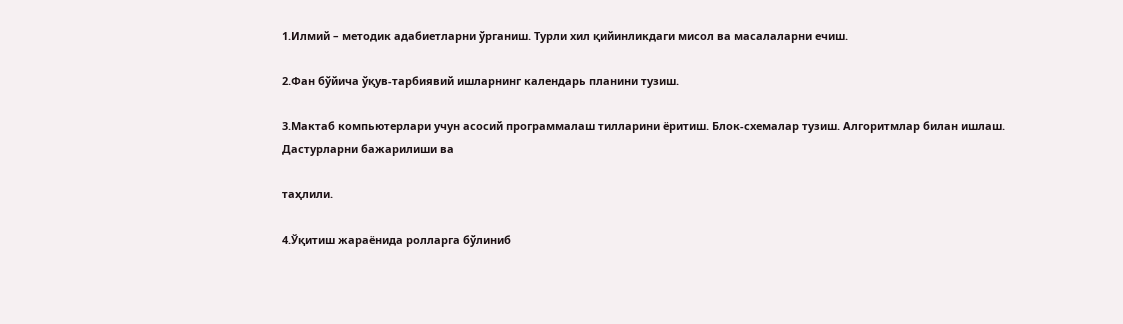1.Илмий – методик адабиетларни ўрганиш. Турли хил қийинликдаги мисол ва масалаларни ечиш.

2.Фан бўйича ўқув-тарбиявий ишларнинг календарь планини тузиш.

3.Мактаб компьютерлари учун асосий программалаш тилларини ёритиш. Блок-схемалар тузиш. Алгоритмлар билан ишлаш. Дастурларни бажарилиши ва

таҳлили.

4.Ўқитиш жараёнида ролларга бўлиниб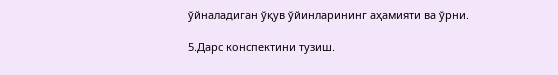ўйналадиган ўқув ўйинларининг аҳамияти ва ўрни.

5.Дарс конспектини тузиш.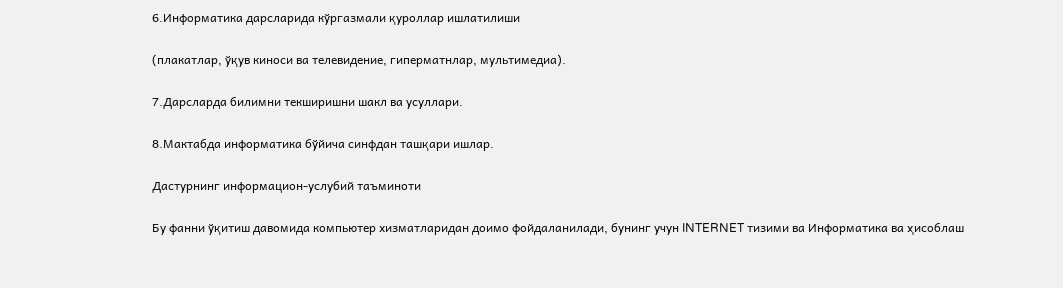6.Информатика дарсларида кўргазмали қуроллар ишлатилиши

(плакатлар, ўқув киноси ва телевидение, гиперматнлар, мультимедиа).

7.Дарсларда билимни текширишни шакл ва усуллари.

8.Мактабда информатика бўйича синфдан ташқари ишлар.

Дастурнинг информацион-услубий таъминоти

Бу фанни ўқитиш давомида компьютер хизматларидан доимо фойдаланилади, бунинг учун INTERNET тизими ва Информатика ва ҳисоблаш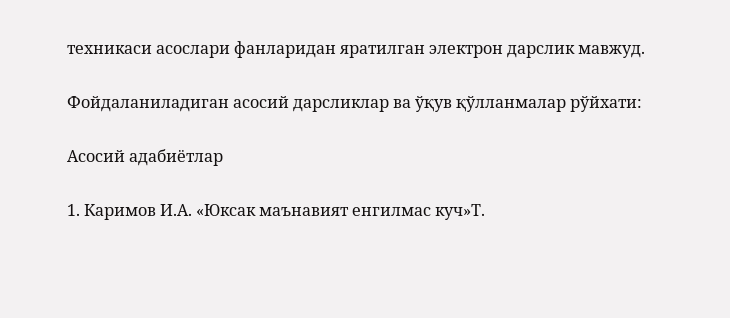техникаси асослари фанларидан яратилган электрон дарслик мавжуд.

Фойдаланиладиган асосий дарсликлар ва ўқув қўлланмалар рўйхати:

Асосий адабиётлар

1. Каримов И.А. «Юксак маънавият енгилмас куч»Т.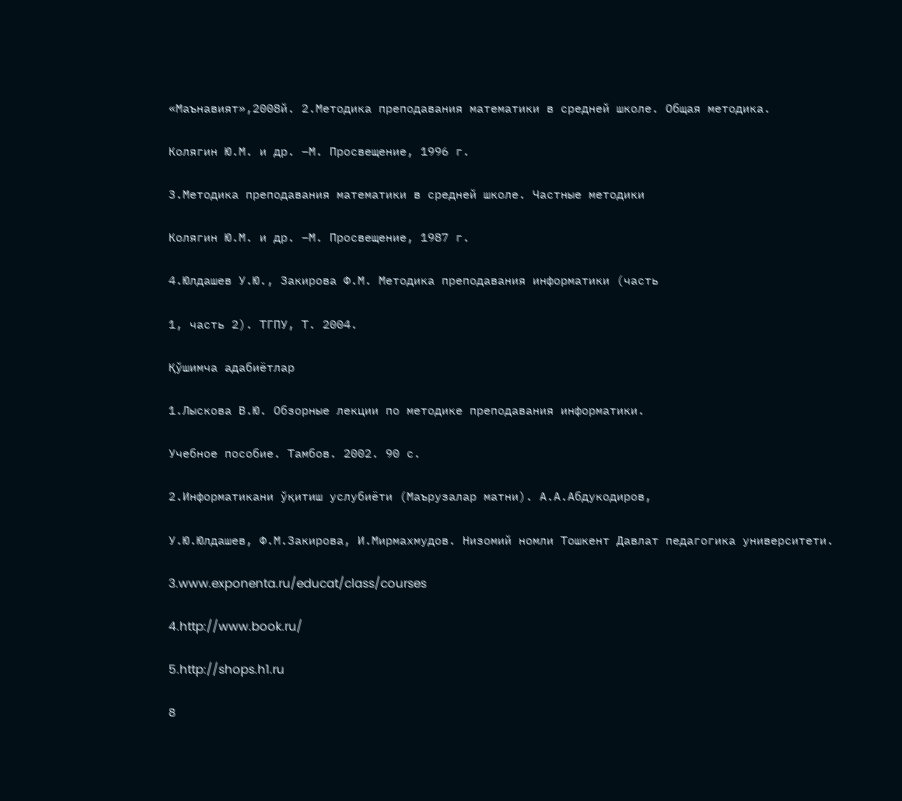«Маънавият»,2008й. 2.Методика преподавания математики в средней школе. Общая методика.

Колягин Ю.М. и др. –М. Просвещение, 1996 г.

3.Методика преподавания математики в средней школе. Частные методики

Колягин Ю.М. и др. –М. Просвещение, 1987 г.

4.Юлдашев У.Ю., Закирова Ф.М. Методика преподавания информатики (часть

1, часть 2). ТГПУ, Т. 2004.

Қўшимча адабиётлар

1.Лыскова В.Ю. Обзорные лекции по методике преподавания информатики.

Учебное пособие. Тамбов. 2002. 90 с.

2.Информатикани ўқитиш услубиёти (Маърузалар матни). А.А.Абдукодиров,

У.Ю.Юлдашев, Ф.М.Закирова, И.Мирмахмудов. Низомий номли Тошкент Давлат педагогика университети.

3.www.exponenta.ru/educat/class/courses

4.http://www.book.ru/

5.http://shops.h1.ru

8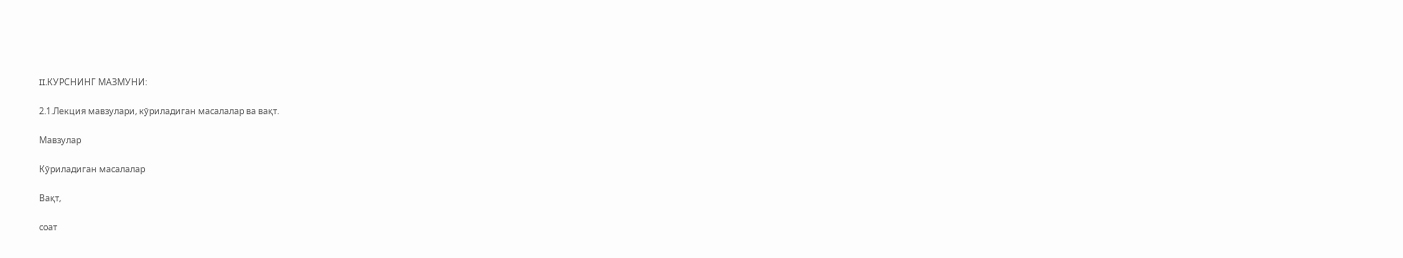II.КУРСНИНГ МАЗМУНИ:

2.1.Лекция мавзулари, кўриладиган масалалар ва вақт.

Мавзулар

Кўриладиган масалалар

Вақт,

соат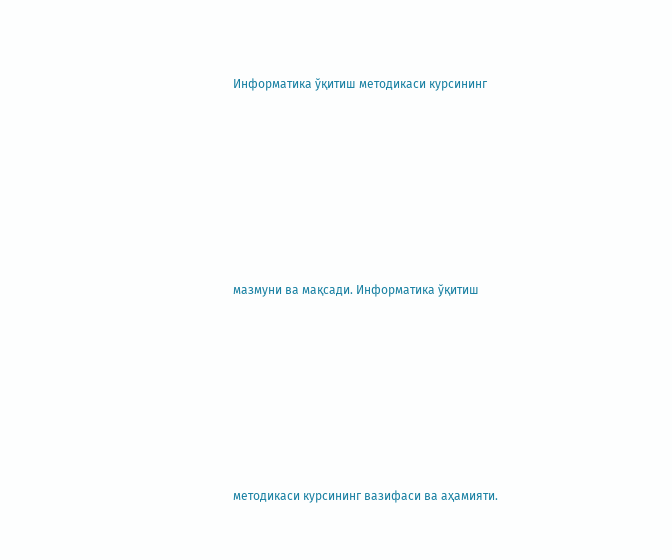Информатика ўқитиш методикаси курсининг







мазмуни ва мақсади. Информатика ўқитиш







методикаси курсининг вазифаси ва аҳамияти.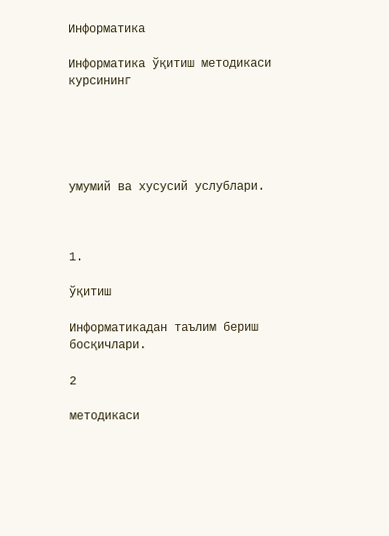Информатика

Информатика ўқитиш методикаси курсининг





умумий ва хусусий услублари.



1.

ўқитиш

Информатикадан таълим бериш босқичлари.

2

методикаси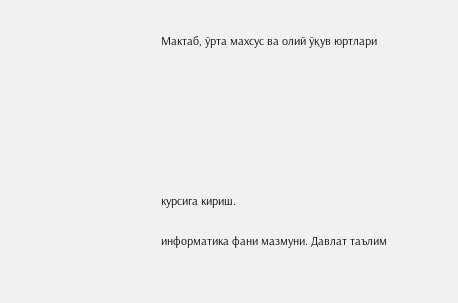Мактаб, ўрта махсус ва олий ўқув юртлари







курсига кириш.

информатика фани мазмуни. Давлат таълим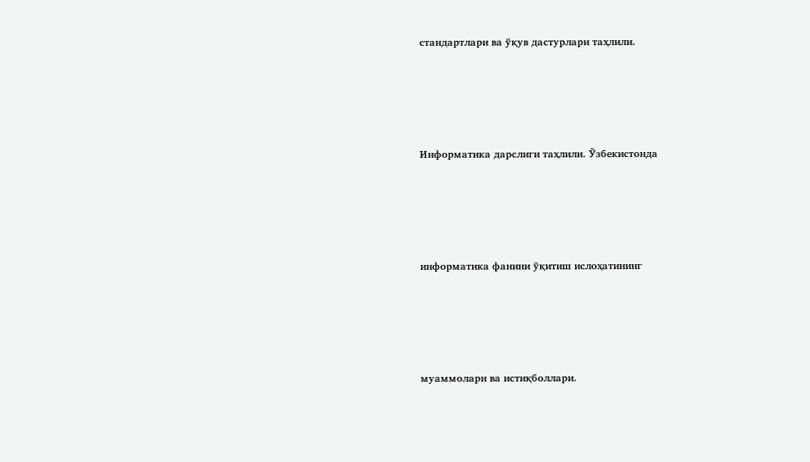стандартлари ва ўқув дастурлари таҳлили.







Информатика дарслиги таҳлили. Ўзбекистонда







информатика фанини ўқитиш ислоҳатининг







муаммолари ва истиқболлари.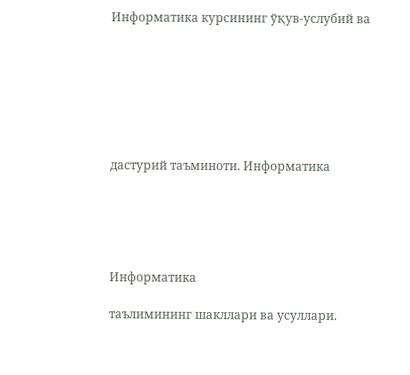Информатика курсининг ўқув-услубий ва







дастурий таъминоти. Информатика





Информатика

таълимининг шакллари ва усуллари.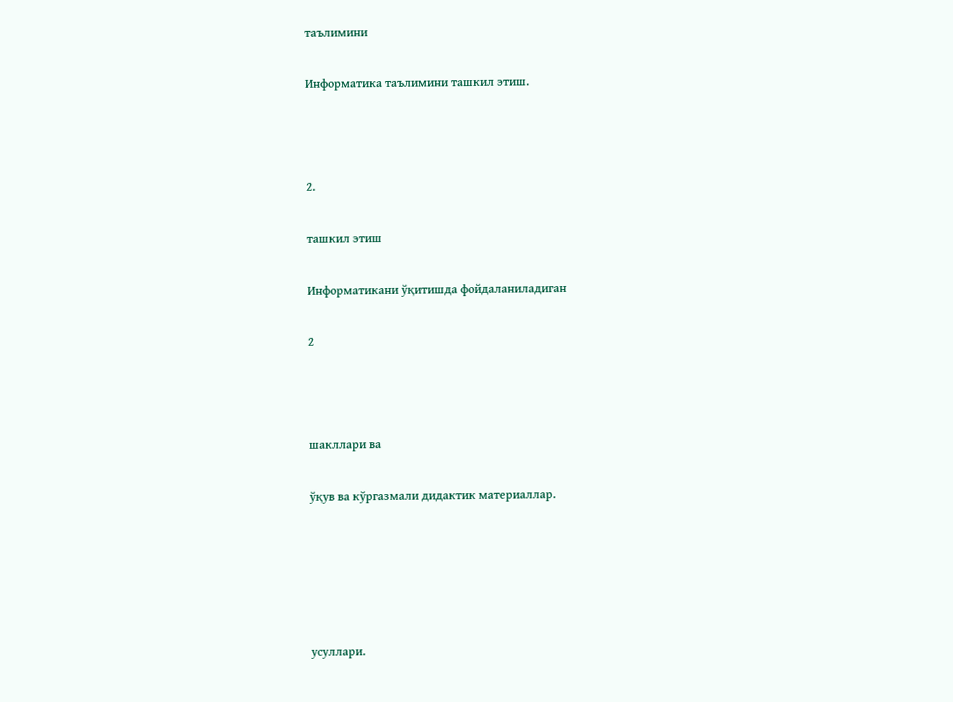таълимини

Информатика таълимини ташкил этиш.



2.

ташкил этиш

Информатикани ўқитишда фойдаланиладиган

2



шакллари ва

ўқув ва кўргазмали дидактик материаллар.





усуллари.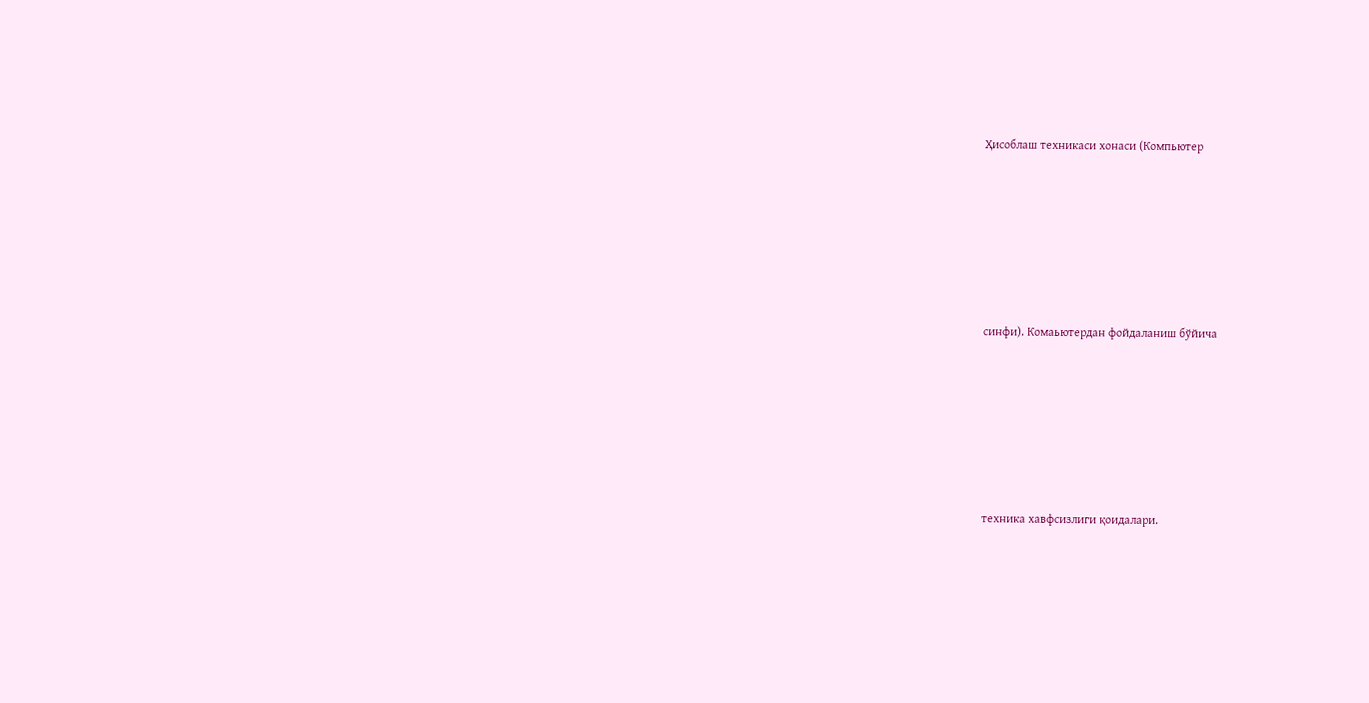Ҳисоблаш техникаси хонаси (Компьютер







синфи). Комаьютердан фойдаланиш бўйича







техника хавфсизлиги қоидалари.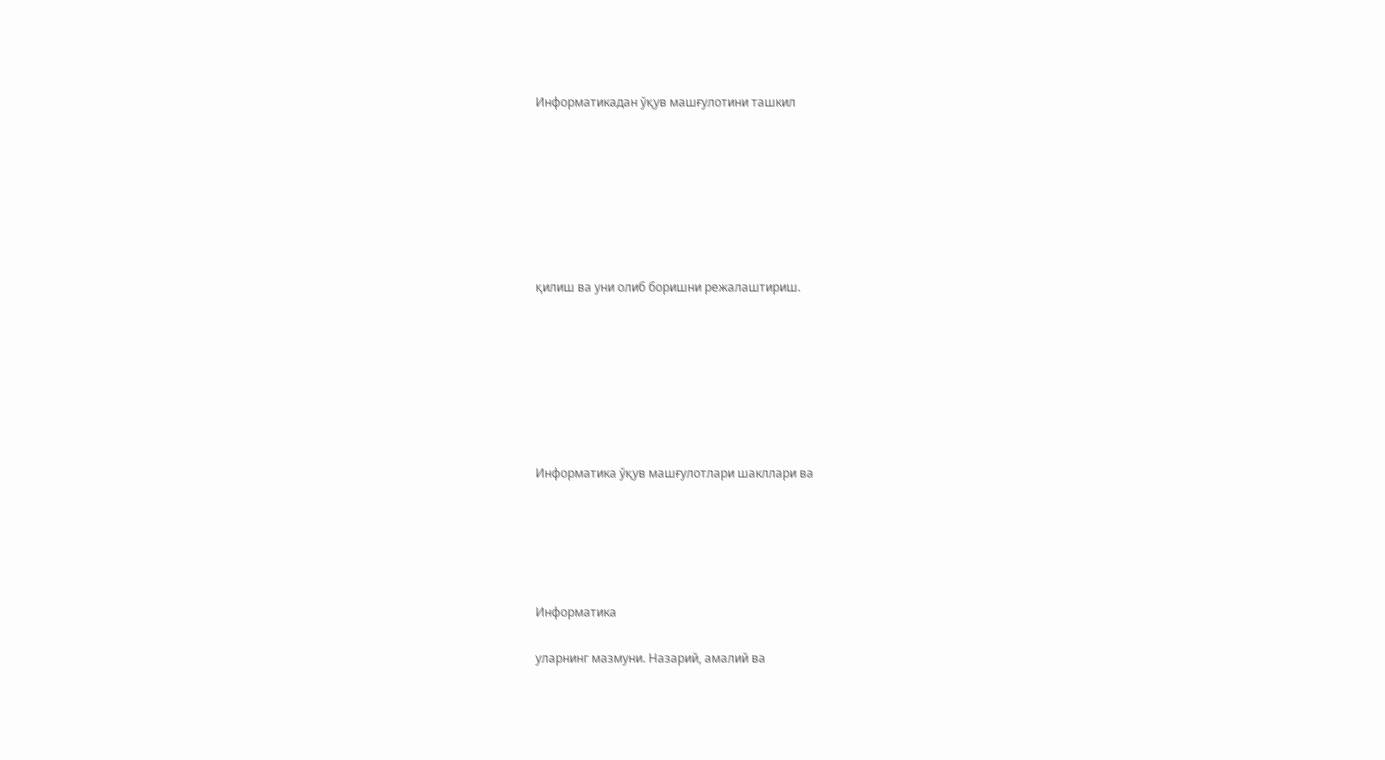Информатикадан ўқув машғулотини ташкил







қилиш ва уни олиб боришни режалаштириш.







Информатика ўқув машғулотлари шакллари ва





Информатика

уларнинг мазмуни. Назарий, амалий ва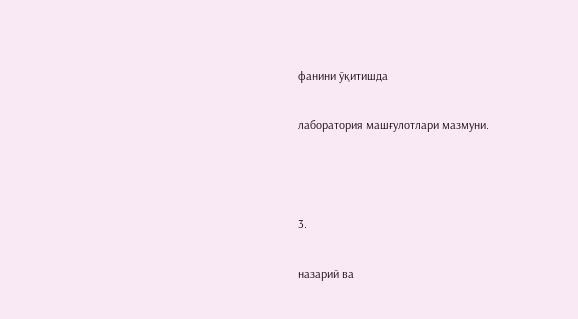фанини ўқитишда

лаборатория машғулотлари мазмуни.



3.

назарий ва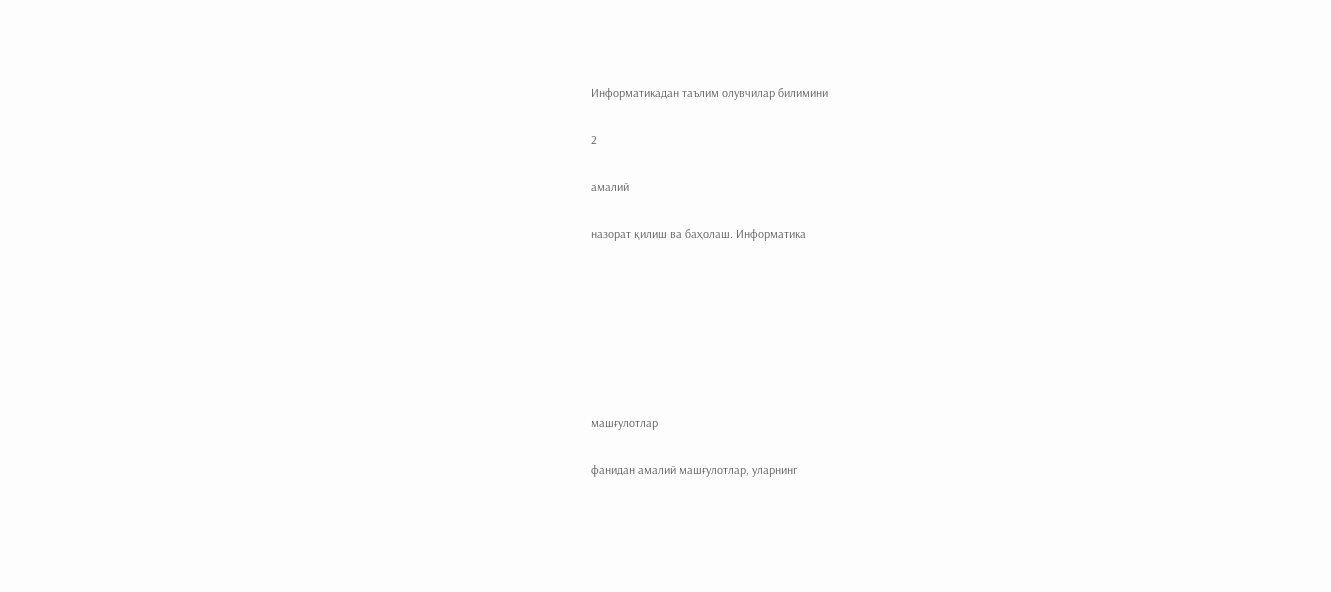Информатикадан таълим олувчилар билимини

2

амалий

назорат қилиш ва баҳолаш. Информатика







машғулотлар

фанидан амалий машғулотлар, уларнинг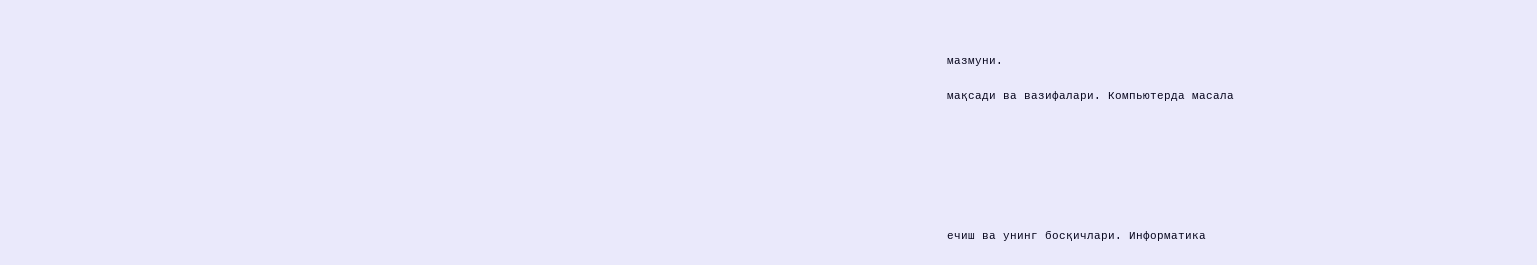мазмуни.

мақсади ва вазифалари. Компьютерда масала







ечиш ва унинг босқичлари. Информатика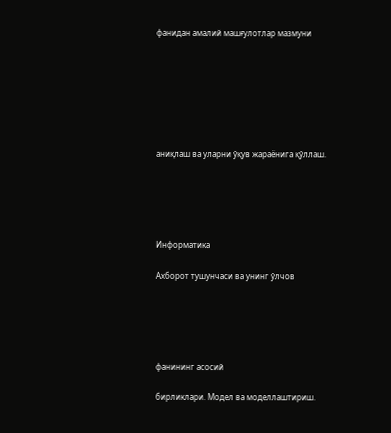фанидан амалий машғулотлар мазмуни







аниқлаш ва уларни ўқув жараёнига қўллаш.





Информатика

Ахборот тушунчаси ва унинг ўлчов





фанининг асосий

бирликлари. Модел ва моделлаштириш.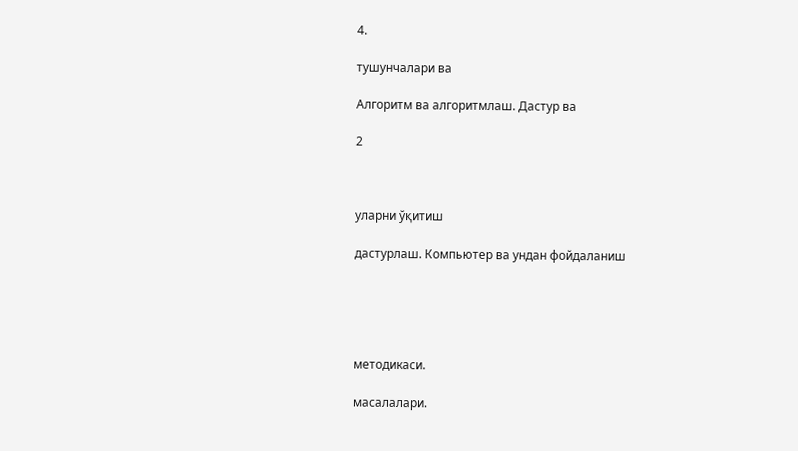4.

тушунчалари ва

Алгоритм ва алгоритмлаш. Дастур ва

2



уларни ўқитиш

дастурлаш. Компьютер ва ундан фойдаланиш





методикаси.

масалалари.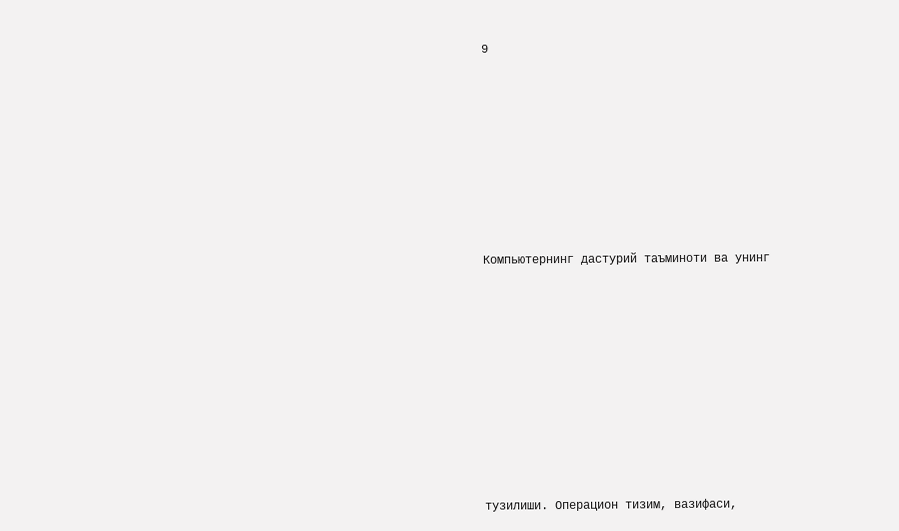9











Компьютернинг дастурий таъминоти ва унинг













тузилиши. Операцион тизим, вазифаси,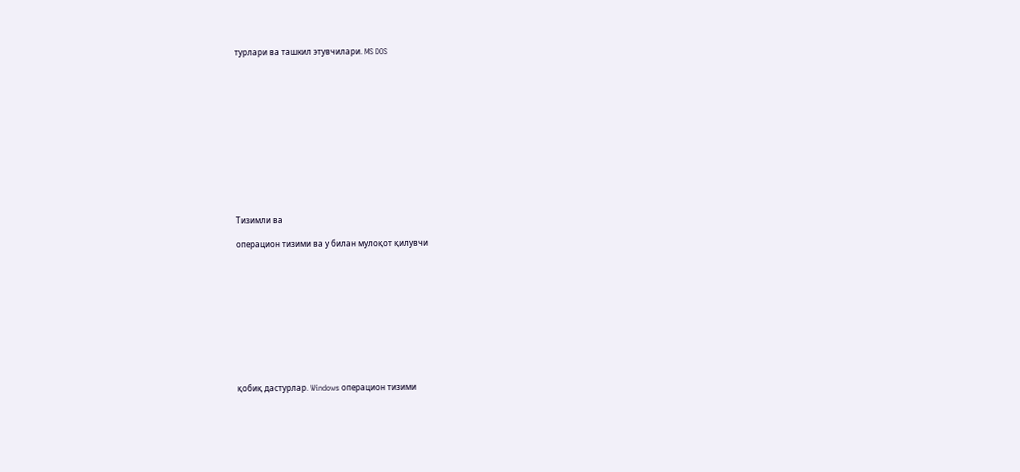турлари ва ташкил этувчилари. MS DOS













Тизимли ва

операцион тизими ва у билан мулоқот қилувчи











қобиқ дастурлар. Windows операцион тизими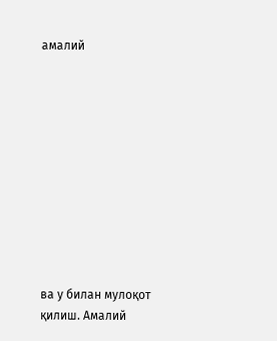амалий











ва у билан мулоқот қилиш. Амалий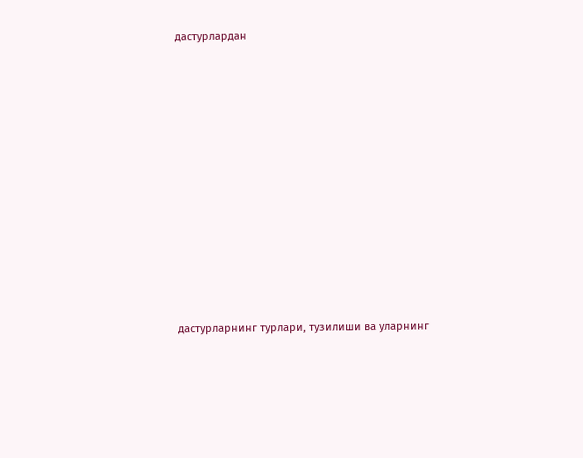дастурлардан













дастурларнинг турлари, тузилиши ва уларнинг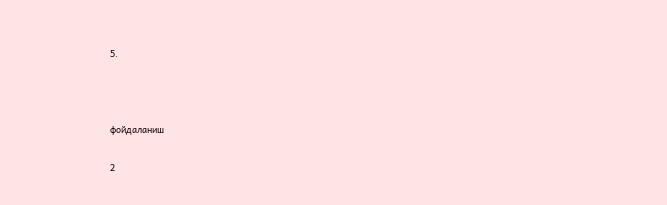5.



фойдаланиш

2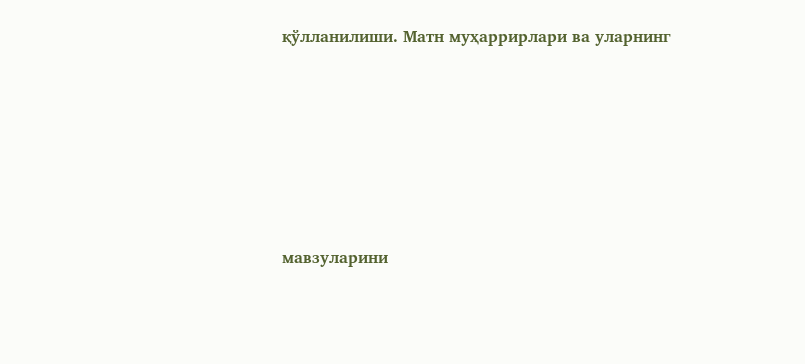қўлланилиши. Матн муҳаррирлари ва уларнинг









мавзуларини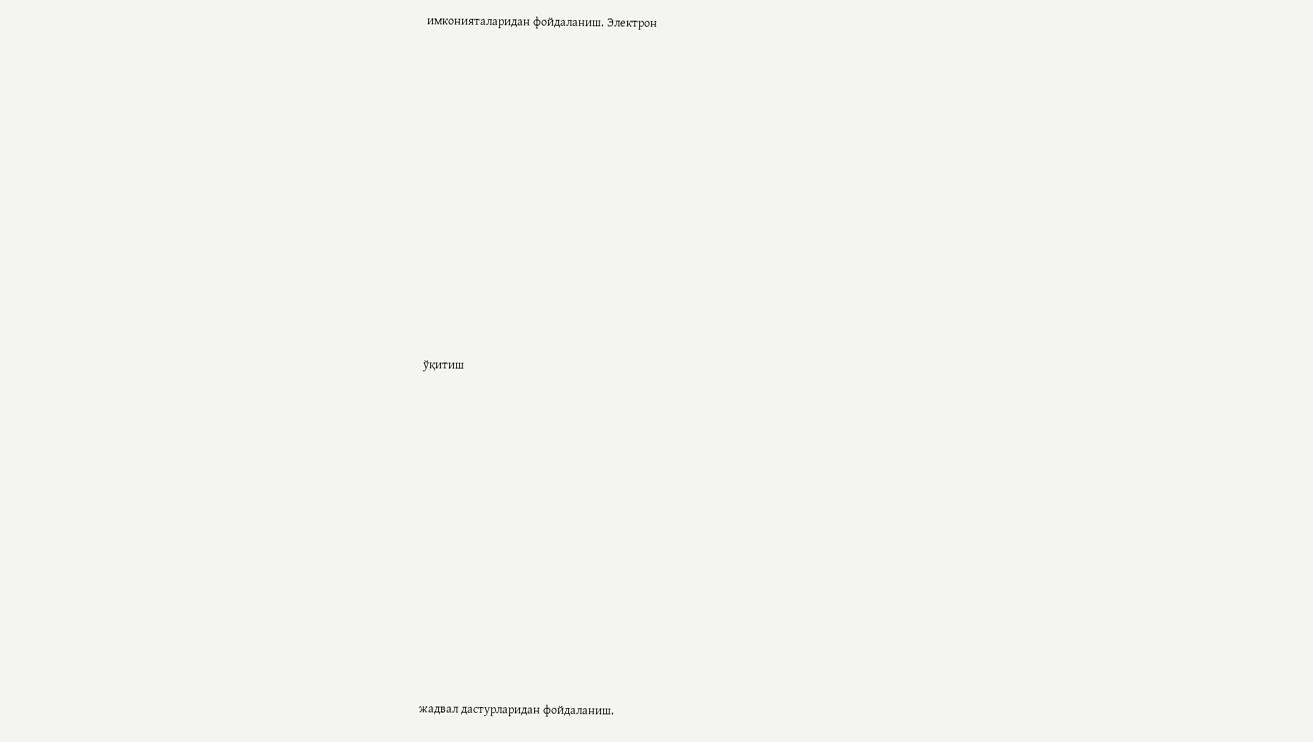имконияталаридан фойдаланиш. Электрон













ўқитиш













жадвал дастурларидан фойдаланиш.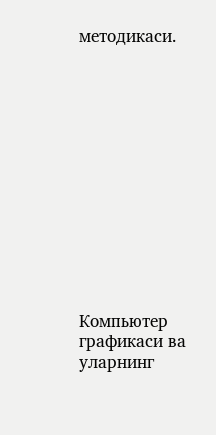методикаси.













Компьютер графикаси ва уларнинг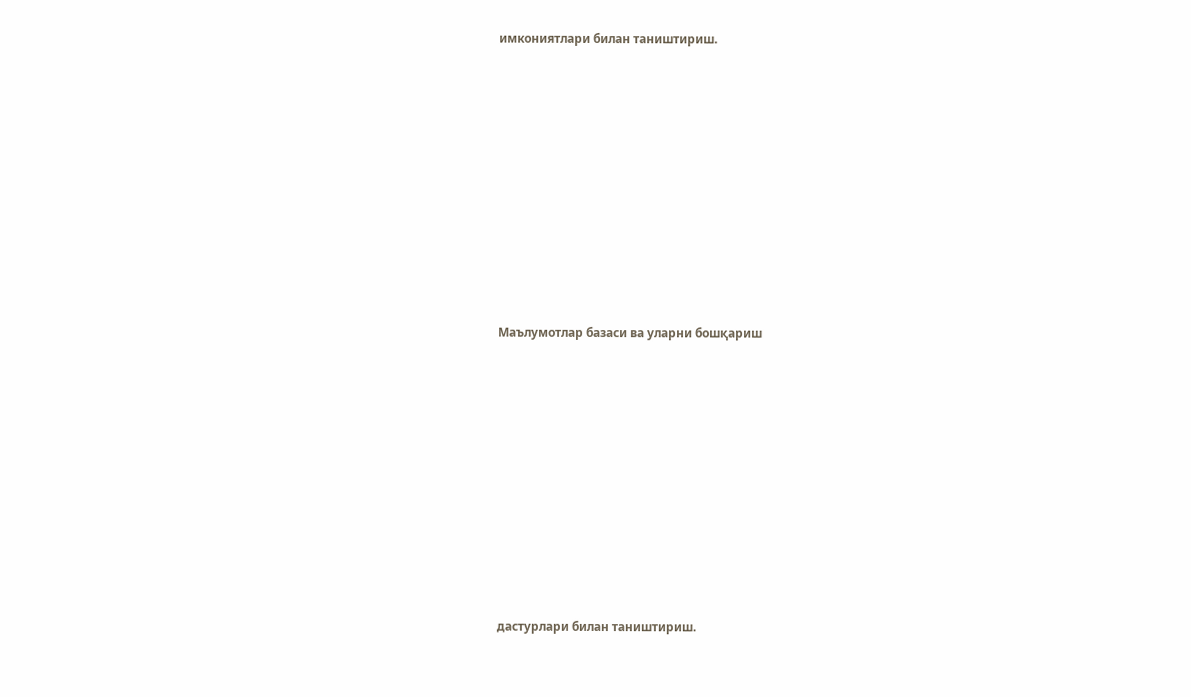имкониятлари билан таништириш.















Маълумотлар базаси ва уларни бошқариш















дастурлари билан таништириш.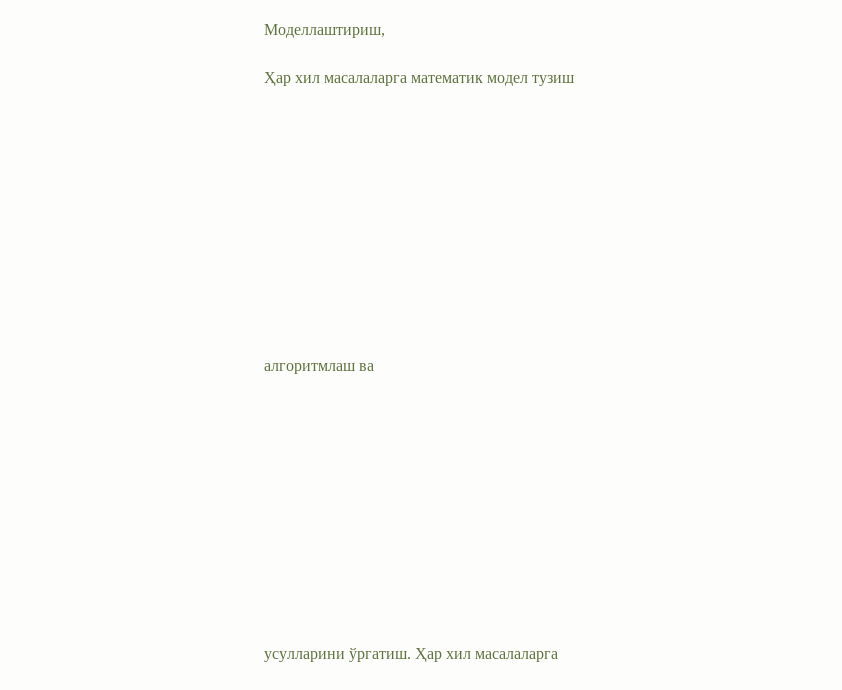Моделлаштириш,

Ҳар хил масалаларга математик модел тузиш











алгоритмлаш ва











усулларини ўргатиш. Ҳар хил масалаларга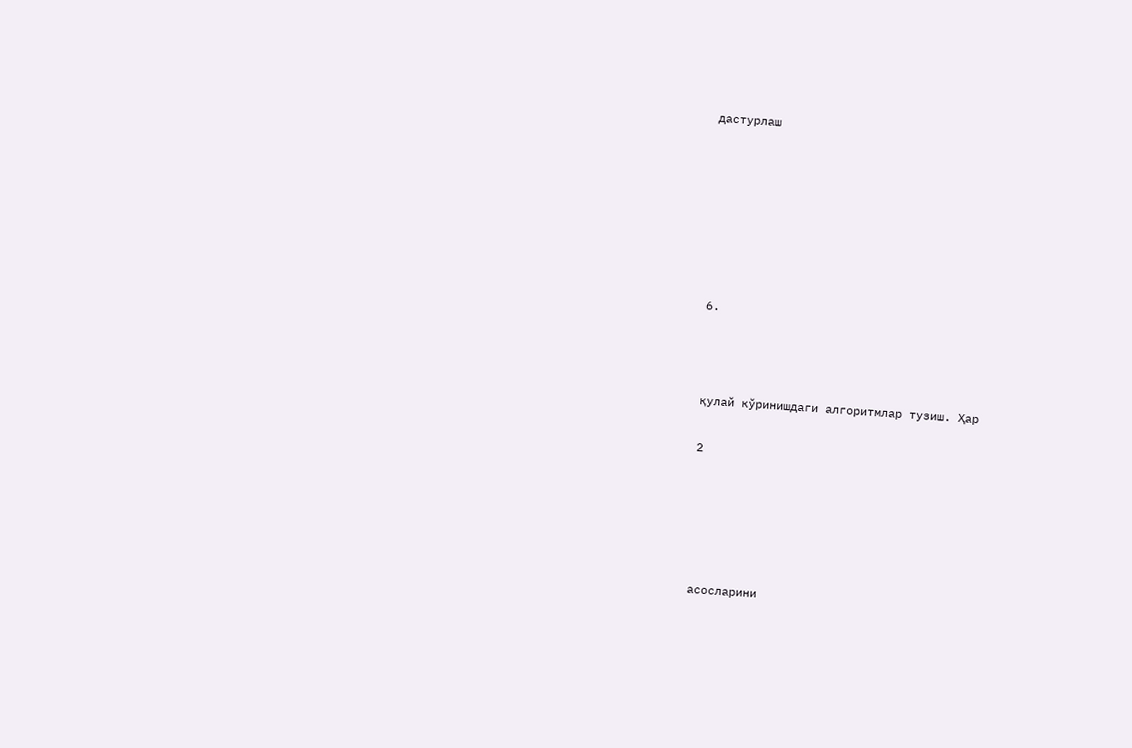дастурлаш







6.



қулай кўринишдаги алгоритмлар тузиш. Ҳар

2





асосларини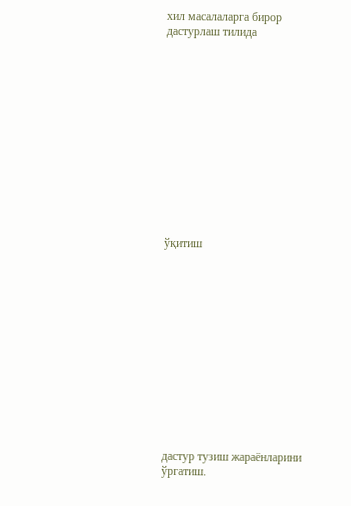хил масалаларга бирор дастурлаш тилида













ўқитиш













дастур тузиш жараёнларини ўргатиш.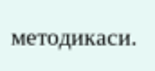методикаси.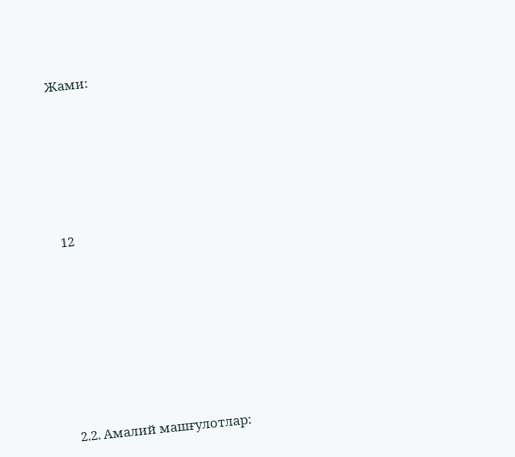Жами:







12









2.2. Амалий машғулотлар: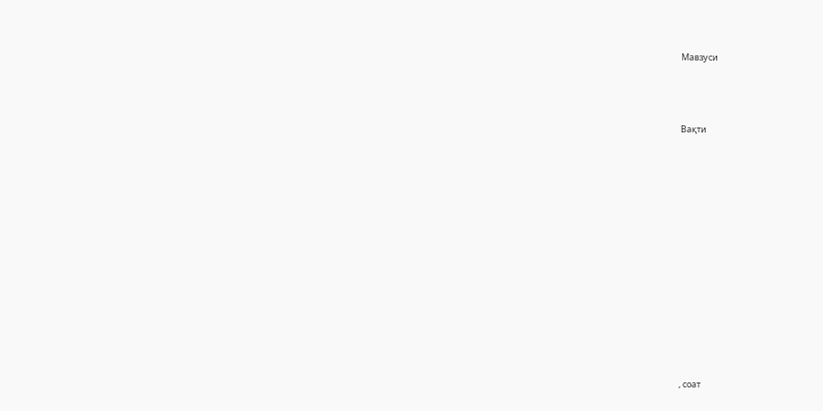Мавзуси



Вақти













, соат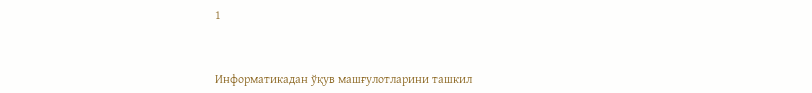1



Информатикадан ўқув машғулотларини ташкил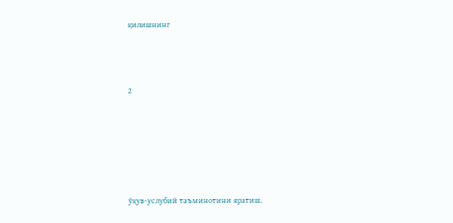қилишнинг





2









ўқув-услубий таъминотини яратиш.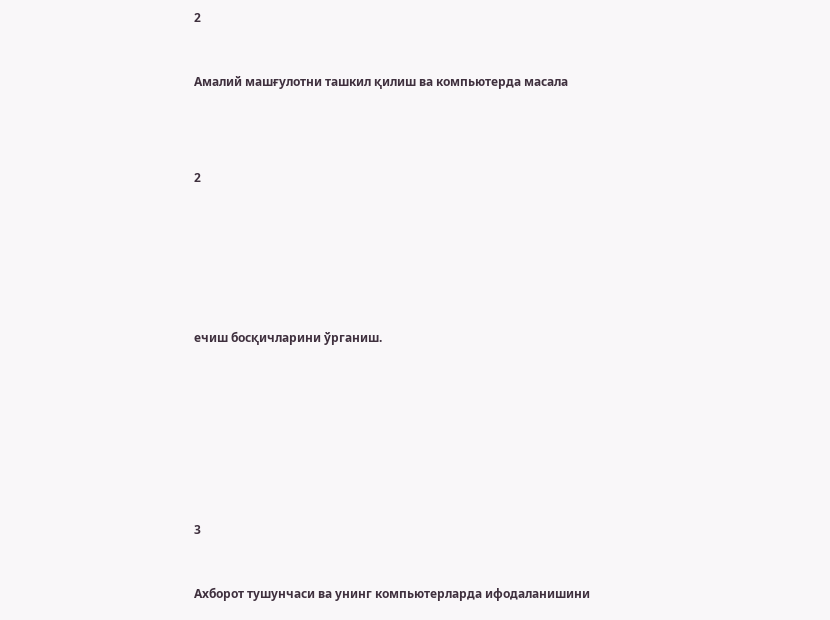2



Амалий машғулотни ташкил қилиш ва компьютерда масала





2









ечиш босқичларини ўрганиш.











3



Ахборот тушунчаси ва унинг компьютерларда ифодаланишини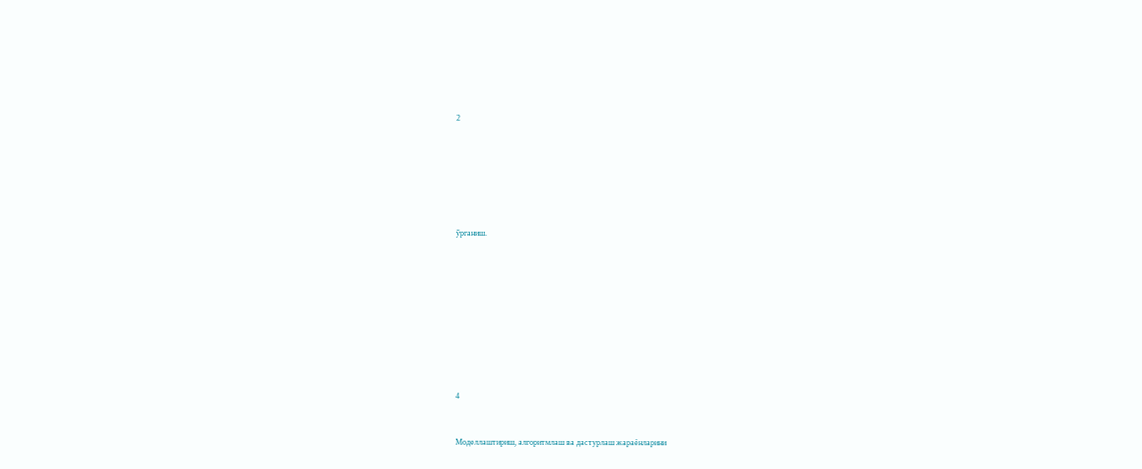2









ўрганиш.













4



Моделлаштириш, алгоритмлаш ва дастурлаш жараёнларини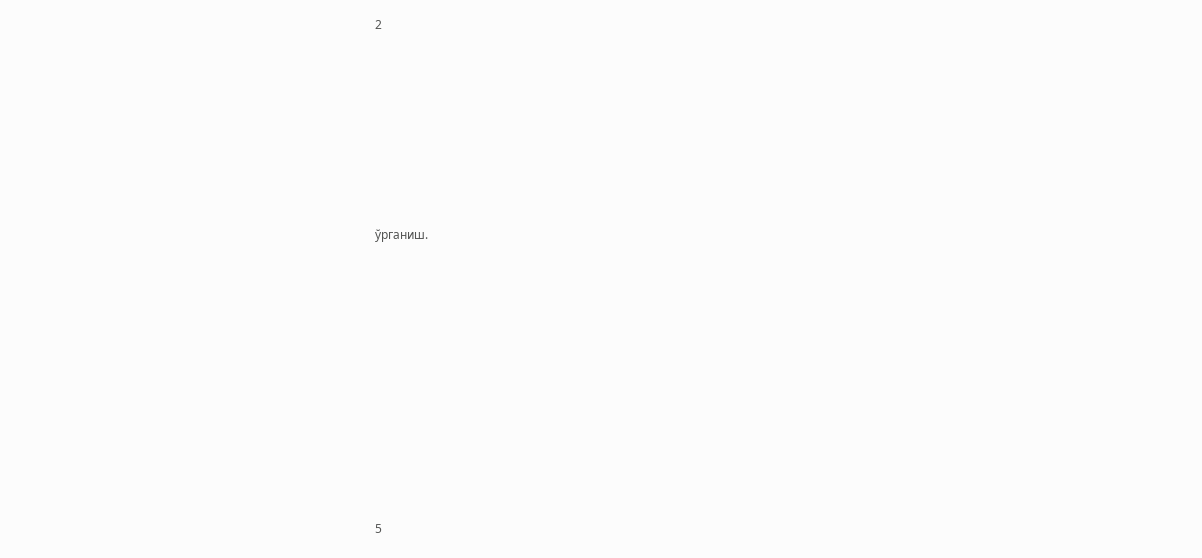2









ўрганиш.













5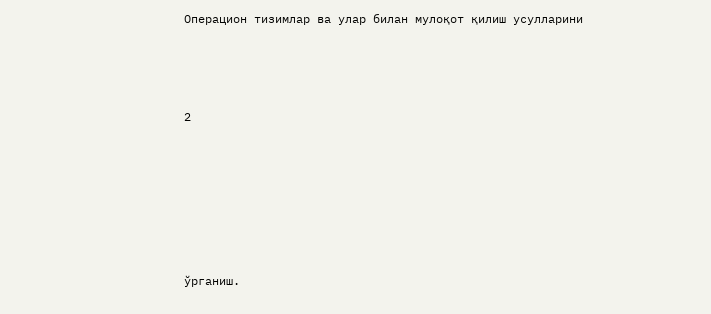Операцион тизимлар ва улар билан мулоқот қилиш усулларини





2









ўрганиш.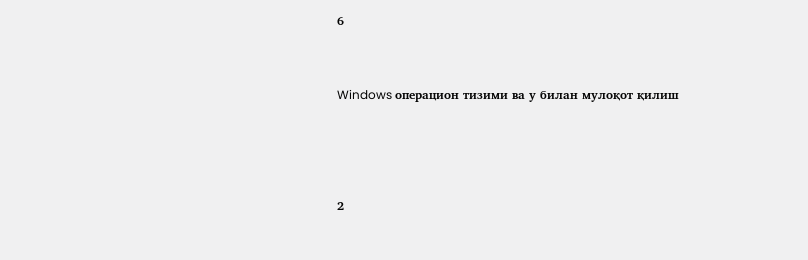6



Windows операцион тизими ва у билан мулоқот қилиш





2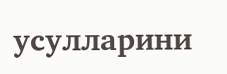усулларини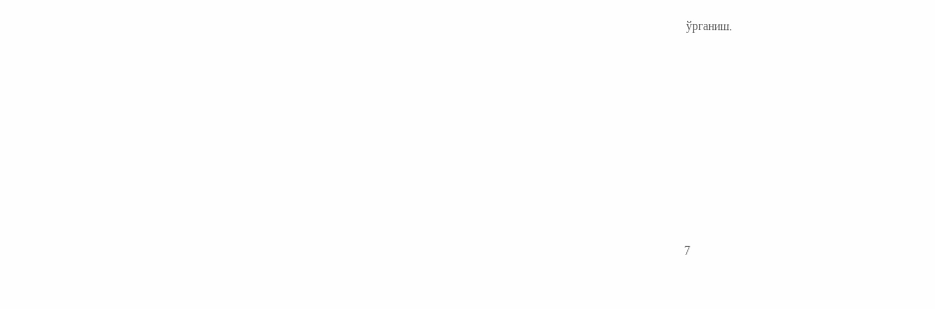ўрганиш.











7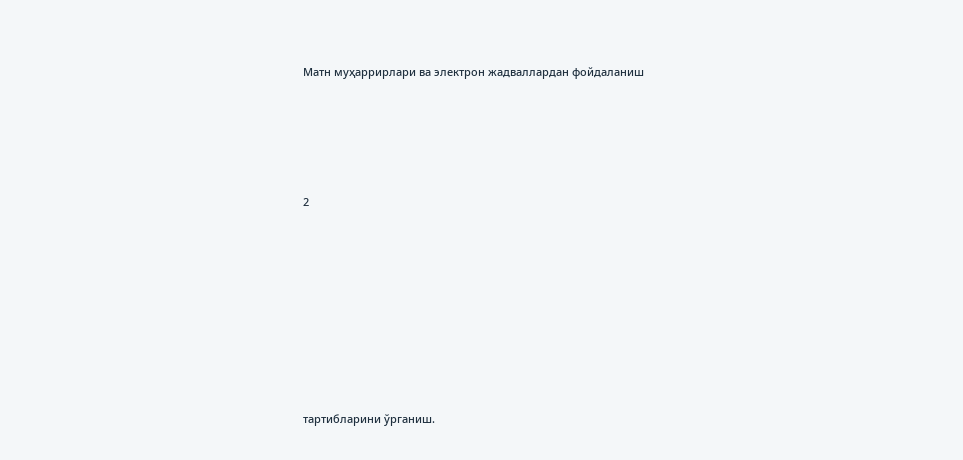Матн муҳаррирлари ва электрон жадваллардан фойдаланиш





2









тартибларини ўрганиш.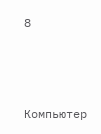8



Компьютер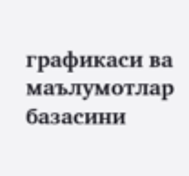графикаси ва маълумотлар базасини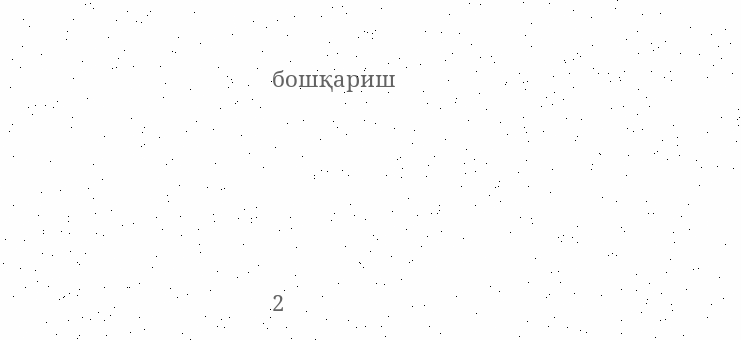бошқариш





2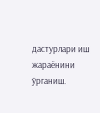дастурлари иш жараёнини ўрганиш.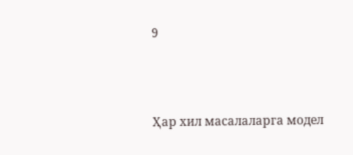9



Ҳар хил масалаларга модел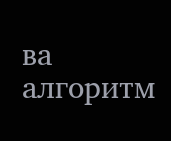ва алгоритм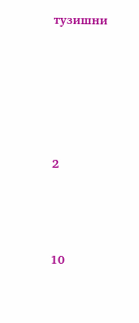тузишни





2



10